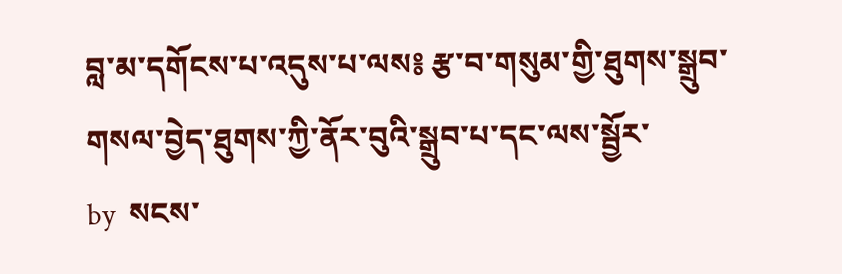བླ་མ་དགོངས་པ་འདུས་པ་ལས༔ རྩ་བ་གསུམ་གྱི་ཐུགས་སྒྲུབ་གསལ་བྱེད་ཐུགས་ཀྱི་ནོར་བུའི་སྒྲུབ་པ་དང་ལས་སྦྱོར་
by  སངས་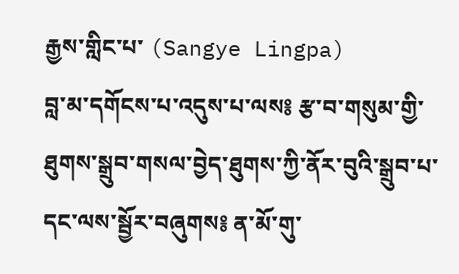རྒྱས་གླིང་པ་ (Sangye Lingpa)
བླ་མ་དགོངས་པ་འདུས་པ་ལས༔ རྩ་བ་གསུམ་གྱི་ཐུགས་སྒྲུབ་གསལ་བྱེད་ཐུགས་ཀྱི་ནོར་བུའི་སྒྲུབ་པ་དང་ལས་སྦྱོར་བཞུགས༔ ན་མོ་གུ་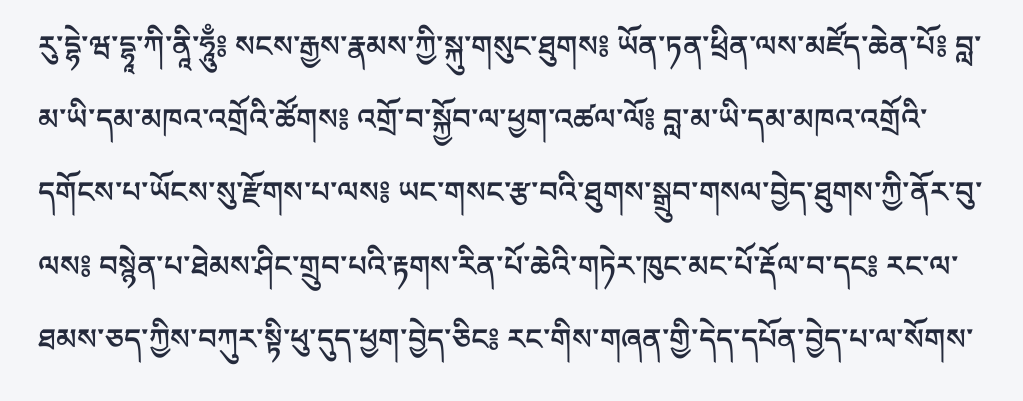རུ་དྷེ་ཝ་དྷཱ་ཀི་ནཱི་ཧཱུྃ༔ སངས་རྒྱས་རྣམས་ཀྱི་སྐུ་གསུང་ཐུགས༔ ཡོན་ཏན་ཕྲིན་ལས་མཛོད་ཆེན་པོ༔ བླ་མ་ཡི་དམ་མཁའ་འགྲོའི་ཚོགས༔ འགྲོ་བ་སྐྱོབ་ལ་ཕྱག་འཚལ་ལོ༔ བླ་མ་ཡི་དམ་མཁའ་འགྲོའི་དགོངས་པ་ཡོངས་སུ་རྫོགས་པ་ལས༔ ཡང་གསང་རྩ་བའི་ཐུགས་སྒྲུབ་གསལ་བྱེད་ཐུགས་ཀྱི་ནོར་བུ་ལས༔ བསྙེན་པ་ཐེམས་ཤིང་གྲུབ་པའི་རྟགས་རིན་པོ་ཆེའི་གཏེར་ཁུང་མང་པོ་རྡོལ་བ་དང༔ རང་ལ་ཐམས་ཅད་ཀྱིས་བཀུར་སྟི་ཕུ་དུད་ཕྱག་བྱེད་ཅིང༔ རང་གིས་གཞན་གྱི་དེད་དཔོན་བྱེད་པ་ལ་སོགས་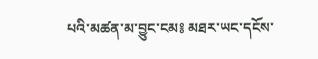པའི་མཚན་མ་བྱུང་ངམ༔ མཐར་ཡང་དངོས་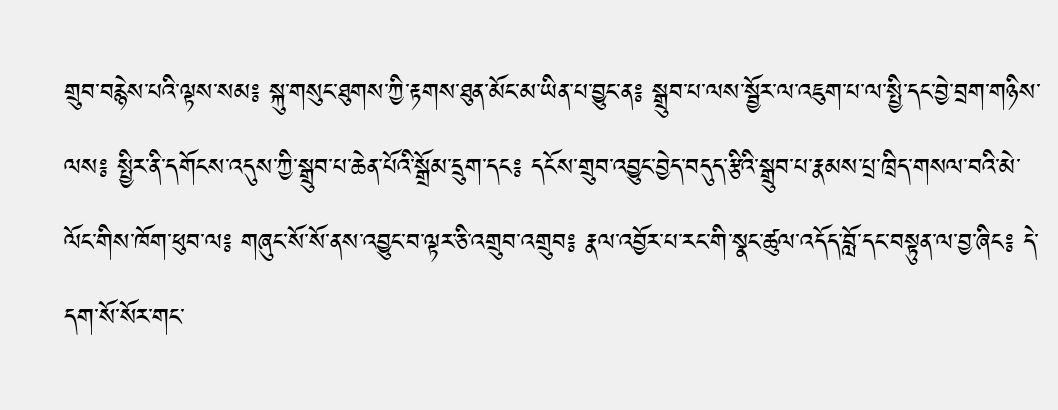གྲུབ་བརྙེས་པའི་ལྟས་སམ༔ སྐུ་གསུང་ཐུགས་ཀྱི་རྟགས་ཐུན་མོང་མ་ཡིན་པ་བྱུང་ན༔ སྒྲུབ་པ་ལས་སྦྱོར་ལ་འཇུག་པ་ལ་སྤྱི་དང་བྱེ་བྲག་གཉིས་ལས༔ སྤྱིར་ནི་དགོངས་འདུས་ཀྱི་སྒྲུབ་པ་ཆེན་པོའི་སྒྲོམ་དྲུག་དང༔ དངོས་གྲུབ་འབྱུང་བྱེད་བདུད་རྩིའི་སྒྲུབ་པ་རྣམས་པྲ་ཁྲིད་གསལ་བའི་མེ་ལོང་གིས་ཁོག་ཕུབ་ལ༔ གཞུང་སོ་སོ་ནས་འབྱུང་བ་ལྟར་ཅི་འགྲུབ་འགྲུབ༔ རྣལ་འབྱོར་པ་རང་གི་སྣང་ཚུལ་འདོད་བློ་དང་བསྟུན་ལ་བྱ་ཞིང༔ དེ་དག་སོ་སོར་གང་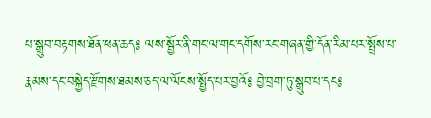པ་སྒྲུབ་བརྟགས་ཐོན་ཕན་ཆད༔ ལས་སྦྱོར་ནི་གང་ལ་གང་དགོས་རང་གཞན་གྱི་དོན་རིམ་པར་སྤྲོས་པ་རྣམས་དང་བསྐྱེད་རྫོགས་ཐམས་ཅད་ལ་ལོངས་སྤྱོད་པར་བྱའོ༔ བྱེ་བྲག་ཏུ་སྒྲུབ་པ་དང༔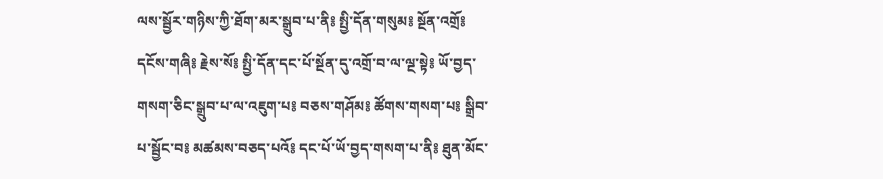ལས་སྦྱོར་གཉིས་ཀྱི་ཐོག་མར་སྒྲུབ་པ་ནི༔ སྤྱི་དོན་གསུམ༔ སྔོན་འགྲོ༔ དངོས་གཞི༔ རྗེས་སོ༔ སྤྱི་དོན་དང་པོ་སྔོན་དུ་འགྲོ་བ་ལ་ལྔ་སྟེ༔ ཡོ་བྱད་གསག་ཅིང་སྒྲུབ་པ་ལ་འཇུག་པ༔ བཅས་གཤོམ༔ ཚོགས་གསག་པ༔ སྒྲིབ་པ་སྦྱོང་བ༔ མཚམས་བཅད་པའོ༔ དང་པོ་ཡོ་བྱད་གསག་པ་ནི༔ ཐུན་མོང་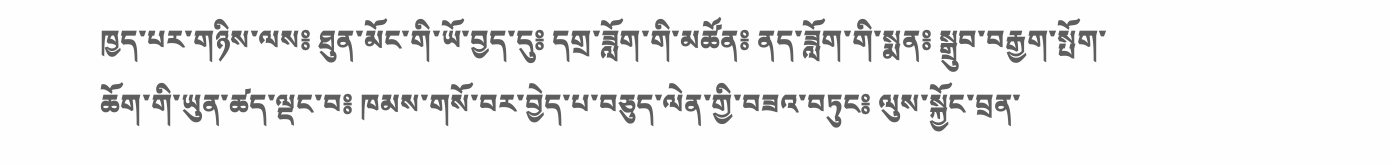ཁྱད་པར་གཉིས་ལས༔ ཐུན་མོང་གི་ཡོ་བྱད་དུ༔ དགྲ་ཟློག་གི་མཚོན༔ ནད་ཟློག་གི་སྨན༔ སྒྲུབ་བརྒྱག་སྤོག་ཆོག་གི་ཡུན་ཚད་ལྡང་བ༔ ཁམས་གསོ་བར་བྱེད་པ་བཅུད་ལེན་གྱི་བཟའ་བཏུང༔ ལུས་སྐྱོང་བྲན་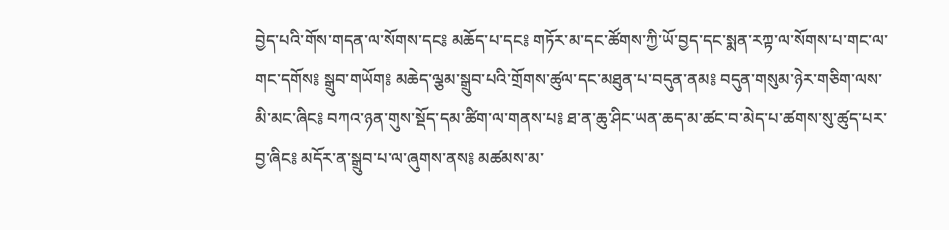བྱེད་པའི་གོས་གདན་ལ་སོགས་དང༔ མཆོད་པ་དང༔ གཏོར་མ་དང་ཚོགས་ཀྱི་ཡོ་བྱད་དང་སྨན་རཀྟ་ལ་སོགས་པ་གང་ལ་གང་དགོས༔ སྒྲུབ་གཡོག༔ མཆེད་ལྕམ་སྒྲུབ་པའི་གྲོགས་ཚུལ་དང་མཐུན་པ་བདུན་ནམ༔ བདུན་གསུམ་ཉེར་གཅིག་ལས་མི་མང་ཞིང༔ བཀའ་ཉན་གུས་སྡོད་དམ་ཚིག་ལ་གནས་པ༔ ཐ་ན་ཆུ་ཤིང་ཡན་ཆད་མ་ཚང་བ་མེད་པ་ཚགས་སུ་ཚུད་པར་བྱ་ཞིང༔ མདོར་ན་སྒྲུབ་པ་ལ་ཞུགས་ནས༔ མཚམས་མ་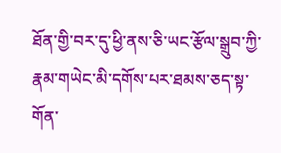ཐོན་གྱི་བར་དུ་ཕྱི་ནས་ཅི་ཡང་རྩོལ་སྒྲུབ་ཀྱི་རྣམ་གཡེང་མི་དགོས་པར་ཐམས་ཅད་སྟ་གོན་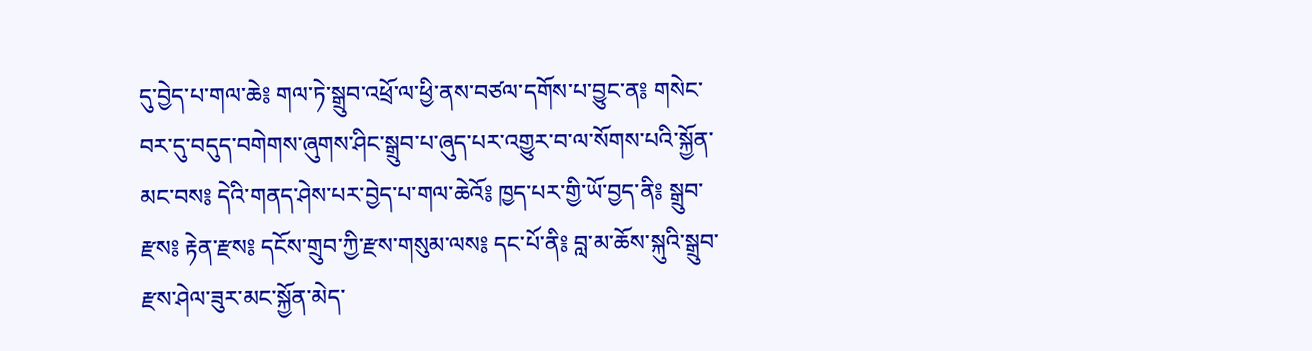དུ་བྱེད་པ་གལ་ཆེ༔ གལ་ཏེ་སྒྲུབ་འཕྲོ་ལ་ཕྱི་ནས་བཙལ་དགོས་པ་བྱུང་ན༔ གསེང་བར་དུ་བདུད་བགེགས་ཞུགས་ཤིང་སྒྲུབ་པ་ཞུད་པར་འགྱུར་བ་ལ་སོགས་པའི་སྐྱོན་མང་བས༔ དེའི་གནད་ཤེས་པར་བྱེད་པ་གལ་ཆེའོ༔ ཁྱད་པར་གྱི་ཡོ་བྱད་ནི༔ སྒྲུབ་རྫས༔ རྟེན་རྫས༔ དངོས་གྲུབ་ཀྱི་རྫས་གསུམ་ལས༔ དང་པོ་ནི༔ བླ་མ་ཆོས་སྐུའི་སྒྲུབ་རྫས་ཤེལ་ཟུར་མང་སྐྱོན་མེད་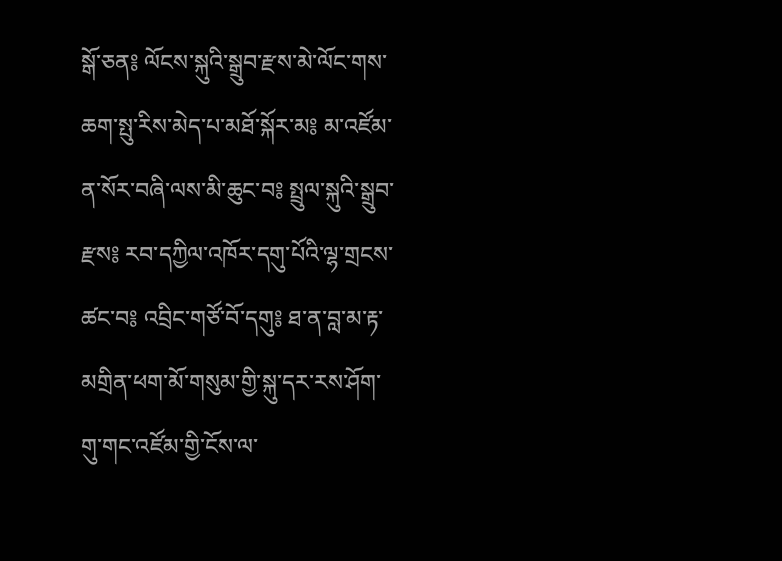སྒོ་ཅན༔ ལོངས་སྐུའི་སྒྲུབ་རྫས་མེ་ལོང་གས་ཆག་སྤུ་རིས་མེད་པ་མཐོ་སྐོར་མ༔ མ་འཛོམ་ན་སོར་བཞི་ལས་མི་ཆུང་བ༔ སྤྲུལ་སྐུའི་སྒྲུབ་རྫས༔ རབ་དཀྱིལ་འཁོར་དགུ་པོའི་ལྷ་གྲངས་ཚང་བ༔ འབྲིང་གཙོ་བོ་དགུ༔ ཐ་ན་བླ་མ་རྟ་མགྲིན་ཕག་མོ་གསུམ་གྱི་སྐུ་དར་རས་ཤོག་གུ་གང་འཛོམ་གྱི་ངོས་ལ་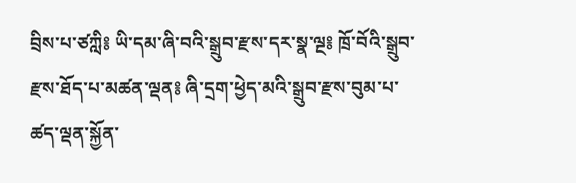བྲིས་པ་ཙཀླི༔ ཡི་དམ་ཞི་བའི་སྒྲུབ་རྫས་དར་སྣ་ལྔ༔ ཁྲོ་བོའི་སྒྲུབ་རྫས་ཐོད་པ་མཚན་ལྡན༔ ཞི་དྲག་ཕྱེད་མའི་སྒྲུབ་རྫས་བུམ་པ་ཚད་ལྡན་སྐྱོན་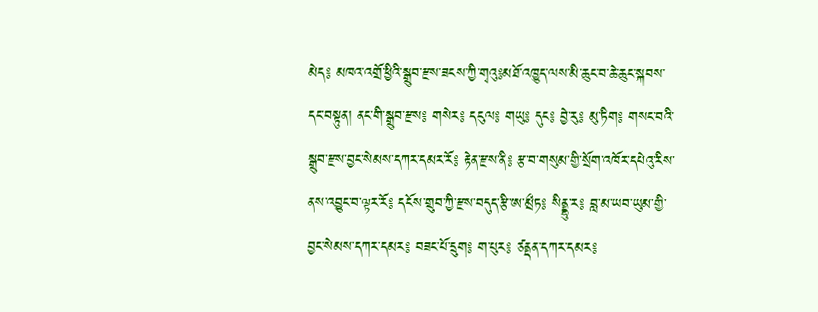མེད༔ མཁའ་འགྲོ་ཕྱིའི་སྒྲུབ་རྫས་ཟངས་ཀྱི་གྭའུ༔མཐོ་འཁྱུད་ལས་མི་ཆུང་བ་ཆེ་ཆུང་སྐབས་དང་བསྟུན། ནང་གི་སྒྲུབ་རྫས༔ གསེར༔ དངུལ༔ གཡུ༔ དུང༔ བྱེ་རུ༔ མུ་ཏིག༔ གསང་བའི་སྒྲུབ་རྫས་བྱང་སེམས་དཀར་དམར་རོ༔ རྟེན་རྫས་ནི༔ རྩ་བ་གསུམ་གྱི་སྲོག་འཁོར་དཔེའུ་རིས་ནས་འབྱུང་བ་ལྟར་རོ༔ དངོས་གྲུབ་ཀྱི་རྫས་བདུད་རྩི་ཨ་མྲྀཏ༔ སིནྡྷུ་ར༔ བླ་མ་ཡབ་ཡུམ་གྱི་བྱང་སེམས་དཀར་དམར༔ བཟང་པོ་དྲུག༔ ག་པུར༔ ཙནྡན་དཀར་དམར༔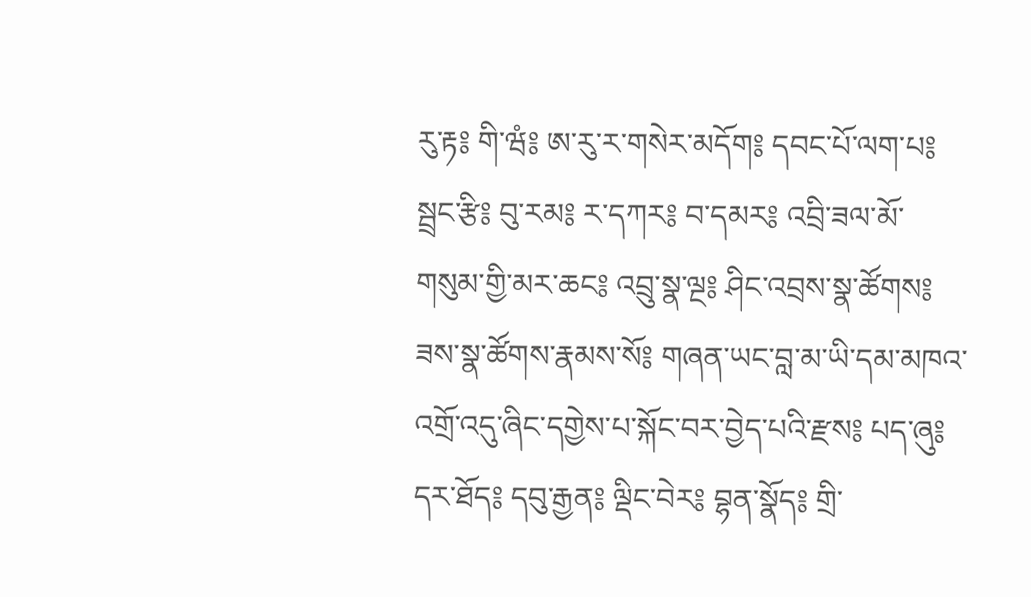རུ་རྟ༔ གི་ཝཾ༔ ཨ་རུ་ར་གསེར་མདོག༔ དབང་པོ་ལག་པ༔ སྦྲང་རྩི༔ བུ་རམ༔ ར་དཀར༔ བ་དམར༔ འབྲི་ཟལ་མོ་གསུམ་གྱི་མར་ཆང༔ འབྲུ་སྣ་ལྔ༔ ཤིང་འབྲས་སྣ་ཚོགས༔ ཟས་སྣ་ཚོགས་རྣམས་སོ༔ གཞན་ཡང་བླ་མ་ཡི་དམ་མཁའ་འགྲོ་འདུ་ཞིང་དགྱེས་པ་སྐོང་བར་བྱེད་པའི་རྫས༔ པད་ཞུ༔ དར་ཐོད༔ དབུ་རྒྱན༔ ལྡིང་བེར༔ བྷན་སྣོད༔ གྲི་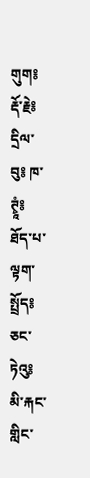གུག༔ རྡོ་རྗེ༔ དྲིལ་བུ༔ ཁ་ཊྭཱཾ༔ ཐོད་པ་ལྟག་སྤྲོད༔ ཅང་ཏེའུ༔ མི་རྐང་གླིང་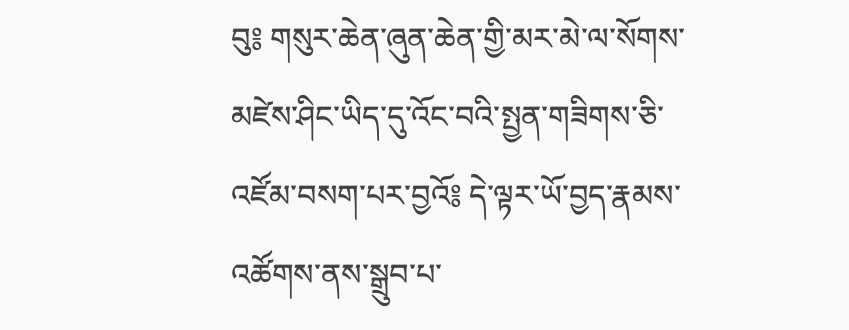བུ༔ གསུར་ཆེན་ཞུན་ཆེན་གྱི་མར་མེ་ལ་སོགས་མཛེས་ཤིང་ཡིད་དུ་འོང་བའི་སྤྱན་གཟིགས་ཅི་འཛོམ་བསག་པར་བྱའོ༔ དེ་ལྟར་ཡོ་བྱད་རྣམས་འཚོགས་ནས་སྒྲུབ་པ་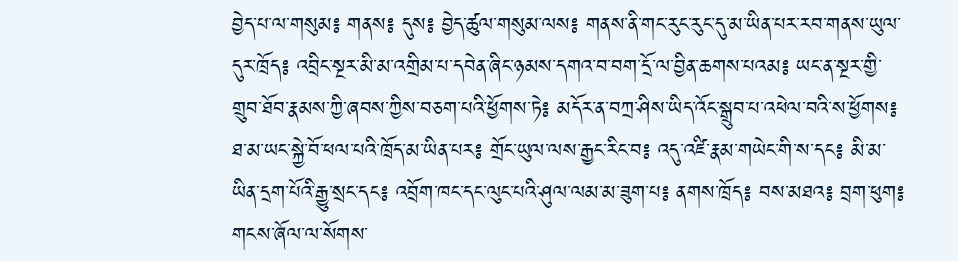བྱེད་པ་ལ་གསུམ༔ གནས༔ དུས༔ བྱེད་ཚུལ་གསུམ་ལས༔ གནས་ནི་གང་རུང་རུང་དུ་མ་ཡིན་པར་རབ་གནས་ཡུལ་དུར་ཁྲོད༔ འབྲིང་སྔར་མི་མ་འགྲིམ་པ་དབེན་ཞིང་ཉམས་དགའ་བ་བག་དྲོ་ལ་བྱིན་ཆགས་པའམ༔ ཡང་ན་སྔར་གྱི་གྲུབ་ཐོབ་རྣམས་ཀྱི་ཞབས་ཀྱིས་བཅག་པའི་ཕྱོགས་ཏེ༔ མདོར་ན་བཀྲ་ཤིས་ཡིད་འོང་སྒྲུབ་པ་འཕེལ་བའི་ས་ཕྱོགས༔ ཐ་མ་ཡང་སྐྱེ་བོ་ཕལ་པའི་ཁྲོད་མ་ཡིན་པར༔ གྲོང་ཡུལ་ལས་རྒྱང་རིང་བ༔ འདུ་འཛི་རྣམ་གཡེང་གི་ས་དང༔ མི་མ་ཡིན་དྲག་པོའི་རྒྱུ་སྲང་དང༔ འབྲོག་ཁང་དང་ལུང་པའི་ཤུལ་ལམ་མ་ཟུག་པ༔ ནགས་ཁྲོད༔ བས་མཐའ༔ བྲག་ཕུག༔ གངས་ཞོལ་ལ་སོགས་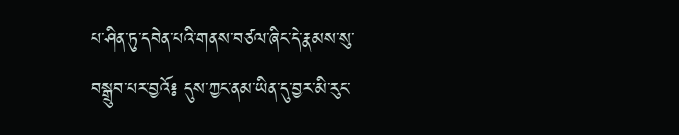པ་ཤིན་ཏུ་དབེན་པའི་གནས་བཙལ་ཞིང་དེ་རྣམས་སུ་བསྒྲུབ་པར་བྱའོ༔ དུས་ཀྱང་ནམ་ཡིན་དུ་བྱར་མི་རུང་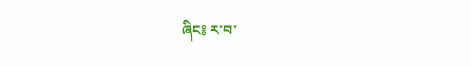ཞིང༔ ར་བ་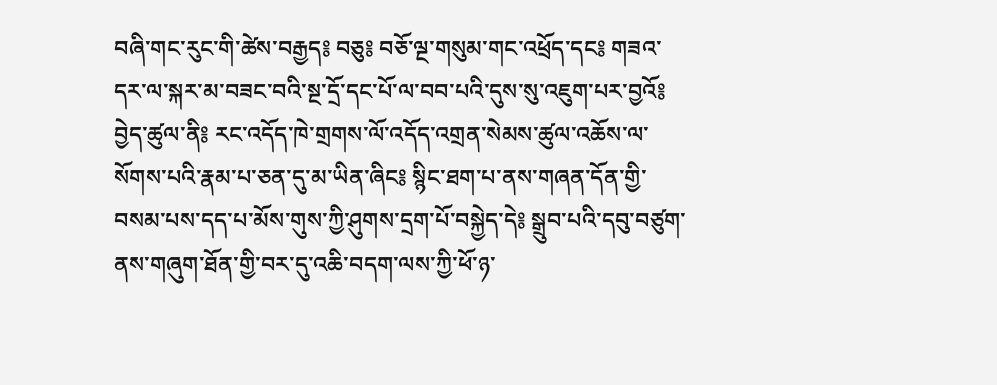བཞི་གང་རུང་གི་ཚེས་བརྒྱད༔ བཅུ༔ བཅོ་ལྔ་གསུམ་གང་འཕྲོད་དང༔ གཟའ་དར་ལ་སྐར་མ་བཟང་བའི་སྔ་དྲོ་དང་པོ་ལ་བབ་པའི་དུས་སུ་འཇུག་པར་བྱའོ༔ བྱེད་ཚུལ་ནི༔ རང་འདོད་ཁེ་གྲགས་ལོ་འདོད་འགྲན་སེམས་ཚུལ་འཆོས་ལ་སོགས་པའི་རྣམ་པ་ཅན་དུ་མ་ཡིན་ཞིང༔ སྙིང་ཐག་པ་ནས་གཞན་དོན་གྱི་བསམ་པས་དད་པ་མོས་གུས་ཀྱི་ཤུགས་དྲག་པོ་བསྐྱེད་དེ༔ སྒྲུབ་པའི་དབུ་བཙུག་ནས་གཞུག་ཐོན་གྱི་བར་དུ་འཆི་བདག་ལས་ཀྱི་ཕོ་ཉ་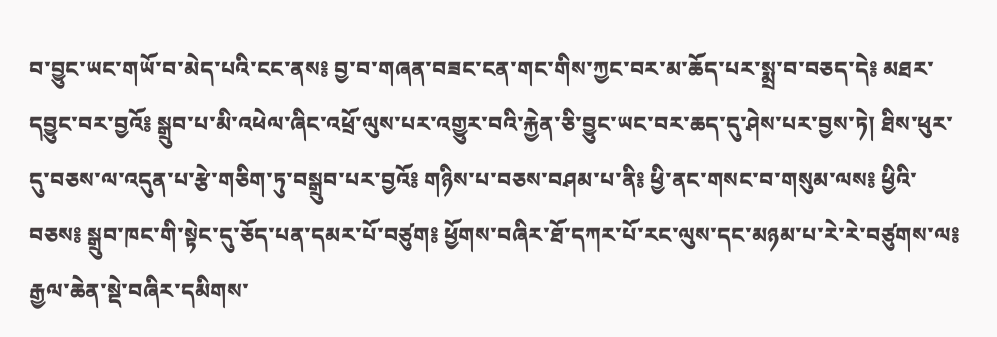བ་བྱུང་ཡང་གཡོ་བ་མེད་པའི་ངང་ནས༔ བྱ་བ་གཞན་བཟང་ངན་གང་གིས་ཀྱང་བར་མ་ཆོད་པར་སྨྲ་བ་བཅད་དེ༔ མཐར་དབྱུང་བར་བྱའོ༔ སྒྲུབ་པ་མི་འཕེལ་ཞིང་འཕྲོ་ལུས་པར་འགྱུར་བའི་རྐྱེན་ཅི་བྱུང་ཡང་བར་ཆད་དུ་ཤེས་པར་བྱས་ཏེ། ཐིས་ཕུར་དུ་བཅས་ལ་འདུན་པ་རྩེ་གཅིག་ཏུ་བསྒྲུབ་པར་བྱའོ༔ གཉིས་པ་བཅས་བཤམ་པ་ནི༔ ཕྱི་ནང་གསང་བ་གསུམ་ལས༔ ཕྱིའི་བཅས༔ སྒྲུབ་ཁང་གི་སྟེང་དུ་ཅོད་པན་དམར་པོ་བཙུག༔ ཕྱོགས་བཞིར་ཐོ་དཀར་པོ་རང་ལུས་དང་མཉམ་པ་རེ་རེ་བཙུགས་ལ༔ རྒྱལ་ཆེན་སྡེ་བཞིར་དམིགས་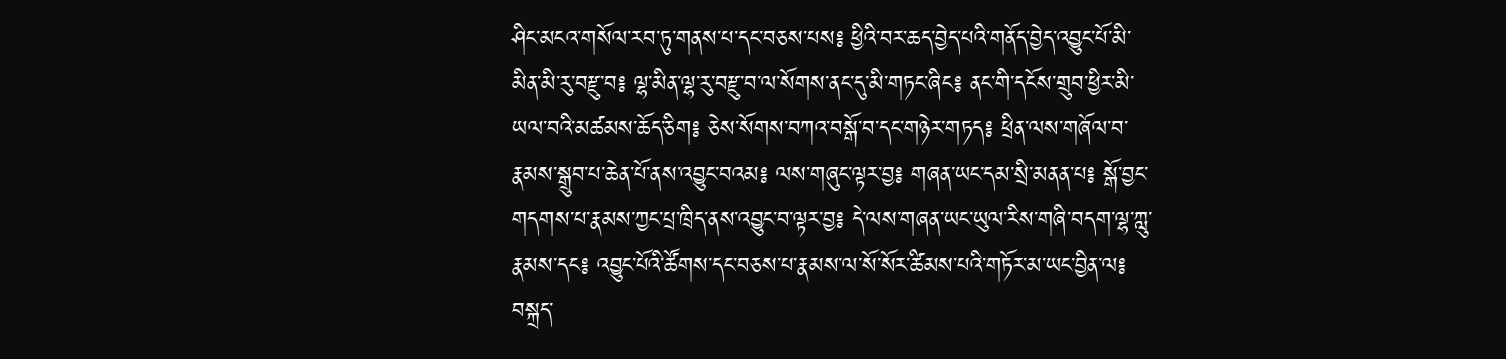ཤིང་མངའ་གསོལ་རབ་ཏུ་གནས་པ་དང་བཅས་པས༔ ཕྱིའི་བར་ཆད་བྱེད་པའི་གནོད་བྱེད་འབྱུང་པོ་མི་མིན་མི་རུ་བརྫུ་བ༔ ལྷ་མིན་ལྷ་རུ་བརྫུ་བ་ལ་སོགས་ནང་དུ་མི་གཏང་ཞིང༔ ནང་གི་དངོས་གྲུབ་ཕྱིར་མི་ཡལ་བའི་མཚམས་ཆོད་ཅིག༔ ཅེས་སོགས་བཀའ་བསྒོ་བ་དང་གཉེར་གཏད༔ ཕྲིན་ལས་གཞོལ་བ་རྣམས་སྒྲུབ་པ་ཆེན་པོ་ནས་འབྱུང་བའམ༔ ལས་གཞུང་ལྟར་བྱ༔ གཞན་ཡང་དམ་སྲི་མནན་པ༔ སྒོ་བྱང་གདགས་པ་རྣམས་ཀྱང་པྲ་ཁྲིད་ནས་འབྱུང་བ་ལྟར་བྱ༔ དེ་ལས་གཞན་ཡང་ཡུལ་རིས་གཞི་བདག་ལྷ་ཀླུ་རྣམས་དང༔ འབྱུང་པོའི་ཚོགས་དང་བཅས་པ་རྣམས་ལ་སོ་སོར་ཚིམས་པའི་གཏོར་མ་ཡང་བྱིན་ལ༔ བསྐྲད་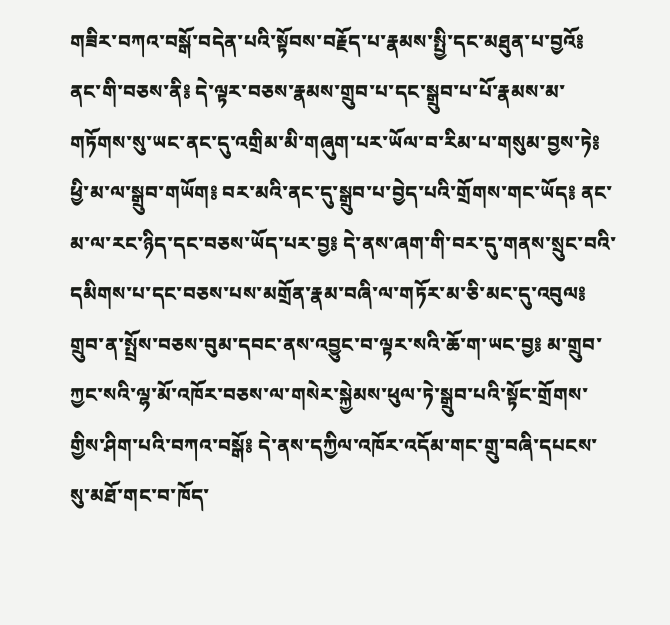གཟིར་བཀའ་བསྒོ་བདེན་པའི་སྟོབས་བརྗོད་པ་རྣམས་སྤྱི་དང་མཐུན་པ་བྱའོ༔ ནང་གི་བཅས་ནི༔ དེ་ལྟར་བཅས་རྣམས་གྲུབ་པ་དང་སྒྲུབ་པ་པོ་རྣམས་མ་གཏོགས་སུ་ཡང་ནང་དུ་འགྲིམ་མི་གཞུག་པར་ཡོལ་བ་རིམ་པ་གསུམ་བྱས་ཏེ༔ ཕྱི་མ་ལ་སྒྲུབ་གཡོག༔ བར་མའི་ནང་དུ་སྒྲུབ་པ་བྱེད་པའི་གྲོགས་གང་ཡོད༔ ནང་མ་ལ་རང་ཉིད་དང་བཅས་ཡོད་པར་བྱ༔ དེ་ནས་ཞག་གི་བར་དུ་གནས་སྲུང་བའི་དམིགས་པ་དང་བཅས་པས་མགྲོན་རྣམ་བཞི་ལ་གཏོར་མ་ཅི་མང་དུ་འབུལ༔ གྲུབ་ན་སྤྲོས་བཅས་བུམ་དབང་ནས་འབྱུང་བ་ལྟར་སའི་ཆོ་ག་ཡང་བྱ༔ མ་གྲུབ་ཀྱང་སའི་ལྷ་མོ་འཁོར་བཅས་ལ་གསེར་སྐྱེམས་ཕུལ་ཏེ་སྒྲུབ་པའི་སྟོང་གྲོགས་གྱིས་ཤིག་པའི་བཀའ་བསྒོ༔ དེ་ནས་དཀྱིལ་འཁོར་འདོམ་གང་གྲུ་བཞི་དཔངས་སུ་མཐོ་གང་བ་ཁོད་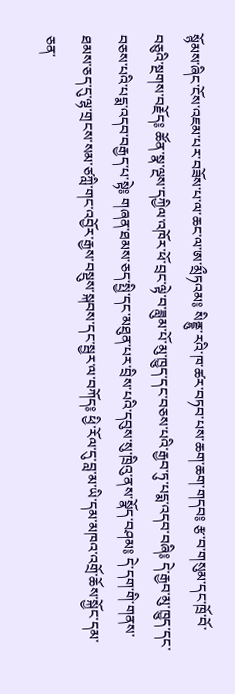སྙོམས་ཞིང་ངོས་འཇམ་པར་བཟོས་པ་ལ་ཆང་ལ་ཨ་མྲྀཏའམ༔ སིནྡྷུ་རའི་ཁ་ཚར་བཏབ་པས་ཆག་ཆག་གདབ༔ རྩ་བ་གསུམ་དང་ཁྲོ་བོ་བཅུའི་སྔགས་བརྗོད༔ ཚོན་སྣ་ལྔས་དཀྱིལ་འཁོར་ཕོ་བྲང་ལྟེ་བ་ཟླུམ་པོ་མུ་ཁྱུད་དང་བཅས་པའི་རྒྱབ་ཏུ་པདྨ་འདབ་བཞི༔ དེ་རྒྱབ་མུ་ཁྱུད་དང་བཅས་པའི་པདྨ་འདབ་བརྒྱད་པ་སྟེ༔ གཞན་ཐམས་ཅད་སྤྱི་དང་མཐུན་པར་བྲིས་པའི་དབུས་སུ་ཁྲིའུ་ནས་སྣོད་བཤམ༔ དེ་དག་གི་གནས་ཐམས་ཅད་དུ་ལྷ་གྲངས་སམ་ཙཀླི་གང་འབྱོར་རྒྱས་བསྡུས་སྐབས་དང་སྦྱར་ལ་བཀོད༔ ཕྱི་རོལ་དུ་བླ་མ་ཡི་དམ་མཁའ་འགྲོ་ཆོས་སྐྱོང་དམ་ཅན་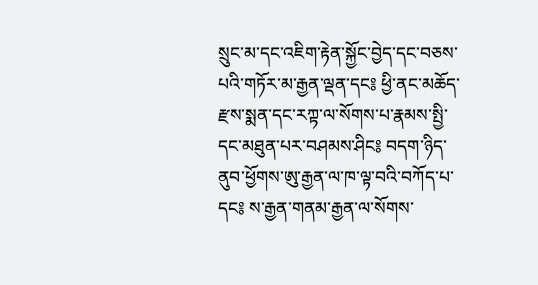སྲུང་མ་དང་འཇིག་རྟེན་སྐྱོང་བྱེད་དང་བཅས་པའི་གཏོར་མ་རྒྱན་ལྡན་དང༔ ཕྱི་ནང་མཆོད་རྫས་སྨན་དང་རཀྟ་ལ་སོགས་པ་རྣམས་སྤྱི་དང་མཐུན་པར་བཤམས་ཤིང༔ བདག་ཉིད་ནུབ་ཕྱོགས་ཨུ་རྒྱན་ལ་ཁ་ལྟ་བའི་བཀོད་པ་དང༔ ས་རྒྱན་གནམ་རྒྱན་ལ་སོགས་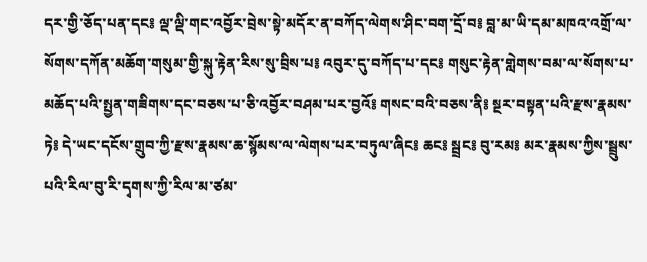དར་གྱི་ཅོད་པན་དང༔ ལྡ་ལྡི་གང་འབྱོར་བྲེས་སྟེ་མདོར་ན་བཀོད་ལེགས་ཤིང་བག་དྲོ་བ༔ བླ་མ་ཡི་དམ་མཁའ་འགྲོ་ལ་སོགས་དཀོན་མཆོག་གསུམ་གྱི་སྐུ་རྟེན་རིས་སུ་བྲིས་པ༔ འབུར་དུ་བཀོད་པ་དང༔ གསུང་རྟེན་གླེགས་བམ་ལ་སོགས་པ་མཆོད་པའི་སྤྱན་གཟིགས་དང་བཅས་པ་ཅི་འབྱོར་བཤམ་པར་བྱའོ༔ གསང་བའི་བཅས་ནི༔ སྔར་བསྟན་པའི་རྫས་རྣམས་ཏེ༔ དེ་ཡང་དངོས་གྲུབ་ཀྱི་རྫས་རྣམས་ཆ་སྙོམས་ལ་ལེགས་པར་བཏུལ་ཞིང༔ ཆང༔ སྦྲང༔ བུ་རམ༔ མར་རྣམས་ཀྱིས་སྦྲུས་པའི་རིལ་བུ་རི་དྭགས་ཀྱི་རིལ་མ་ཙམ་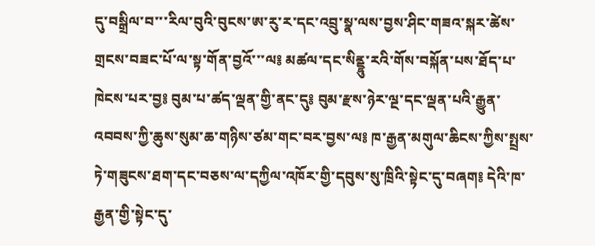དུ་བསྒྲིལ་བ་་་རིལ་བུའི་བུངས་ཨ་རུ་ར་དང་འབྲུ་སྣ་ལས་བྱས་ཤིང་གཟའ་སྐར་ཚེས་གྲངས་བཟང་པོ་ལ་སྟ་གོན་བྱའོ་་་ལ༔ མཚལ་དང་སིནྡྷུ་རའི་གོས་བསྐོན་པས་ཐོད་པ་ཁེངས་པར་བྱ༔ བུམ་པ་ཚད་ལྡན་གྱི་ནང་དུ༔ བུམ་རྫས་ཉེར་ལྔ་དང་ལྡན་པའི་རྒྱུན་འབབས་ཀྱི་ཆུས་སུམ་ཆ་གཉིས་ཙམ་གང་བར་བྱས་ལ༔ ཁ་རྒྱན་མགུལ་ཆིངས་ཀྱིས་སྤྲས་ཏེ་གཟུངས་ཐག་དང་བཅས་ལ་དཀྱིལ་འཁོར་གྱི་དབུས་སུ་ཁྲིའི་སྟེང་དུ་བཞག༔ དེའི་ཁ་རྒྱན་གྱི་སྟེང་དུ་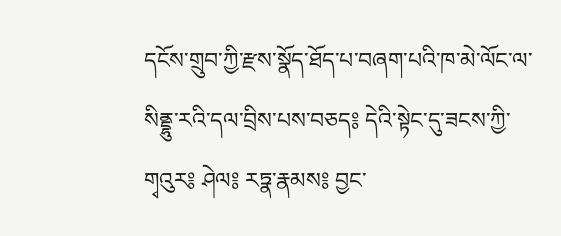དངོས་གྲུབ་ཀྱི་རྫས་སྣོད་ཐོད་པ་བཞག་པའི་ཁ་མེ་ལོང་ལ་སིནྡྷུ་རའི་དལ་བྲིས་པས་བཅད༔ དེའི་སྟེང་དུ་ཟངས་ཀྱི་གྭའུར༔ ཤེལ༔ རཏྣ་རྣམས༔ བྱང་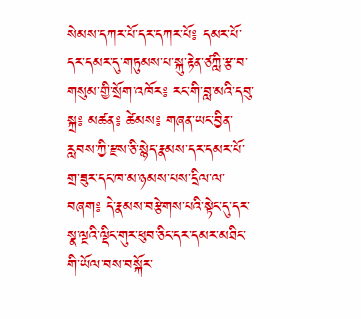སེམས་དཀར་པོ་དར་དཀར་པོ༔ དམར་པོ་དར་དམར་དུ་གཏུམས་པ་སྐུ་རྟེན་ཙཀླི་རྩ་བ་གསུམ་གྱི་སྲོག་འཁོར༔ རང་གི་བླ་མའི་དབུ་སྐྲ༔ མཚན༔ ཚེམས༔ གཞན་ཡང་བྱིན་རླབས་ཀྱི་རྫས་ཅི་སྙེད་རྣམས་དར་དམར་པོ་གྲ་ཟུར་དང་ཁ་མ་ཉམས་པས་དྲིལ་ལ་བཞག༔ དེ་རྣམས་བརྩེགས་པའི་སྟེང་དུ་དར་སྣ་ལྔའི་ལྡིང་གུར་ཕུབ་ཅིང་དར་དམར་མཐིང་གི་ཡོལ་བས་བསྐོར་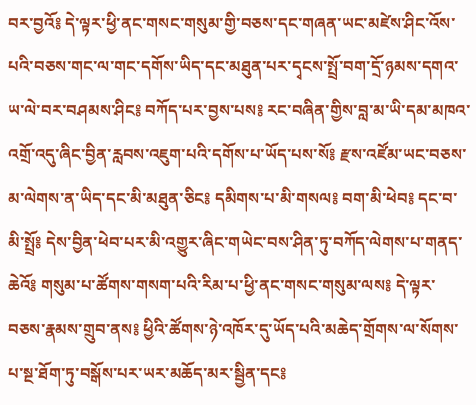བར་བྱའོ༔ དེ་ལྟར་ཕྱི་ནང་གསང་གསུམ་གྱི་བཅས་དང་གཞན་ཡང་མཛེས་ཤིང་འོས་པའི་བཅས་གང་ལ་གང་དགོས་ཡིད་དང་མཐུན་པར་དྭངས་སྤྲོ་བག་དྲོ་ཉམས་དགའ་ཡ་ལེ་བར་བཤམས་ཤིང༔ བཀོད་པར་བྱས་པས༔ རང་བཞིན་གྱིས་བླ་མ་ཡི་དམ་མཁའ་འགྲོ་འདུ་ཞིང་བྱིན་རླབས་འཇུག་པའི་དགོས་པ་ཡོད་པས་སོ༔ རྫས་འཛོམ་ཡང་བཅས་མ་ལེགས་ན་ཡིད་དང་མི་མཐུན་ཅིང༔ དམིགས་པ་མི་གསལ༔ བག་མི་ཕེབ༔ དང་བ་མི་སྤྲོ༔ དེས་བྱིན་ཕེབ་པར་མི་འགྱུར་ཞིང་གཡེང་བས་ཤིན་ཏུ་བཀོད་ལེགས་པ་གནད་ཆེའོ༔ གསུམ་པ་ཚོགས་གསག་པའི་རིམ་པ་ཕྱི་ནང་གསང་གསུམ་ལས༔ དེ་ལྟར་བཅས་རྣམས་གྲུབ་ནས༔ ཕྱིའི་ཚོགས་ཉེ་འཁོར་དུ་ཡོད་པའི་མཆེད་གྲོགས་ལ་སོགས་པ་སྔ་ཐོག་ཏུ་བསྒོས་པར་ཡར་མཆོད་མར་སྦྱིན་དང༔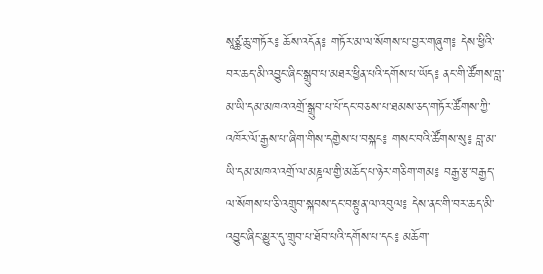སཱཙྪ་ཆུ་གཏོར༔ ཆོས་འདོན༔ གཏོར་མ་ལ་སོགས་པ་བྱར་གཞུག༔ དེས་ཕྱིའི་བར་ཆད་མི་འབྱུང་ཞིང་སྒྲུབ་པ་མཐར་ཕྱིན་པའི་དགོས་པ་ཡོད༔ ནང་གི་ཚོགས་བླ་མ་ཡི་དམ་མཁའ་འགྲོ་སྒྲུབ་པ་པོ་དང་བཅས་པ་ཐམས་ཅད་གཏོར་ཚོགས་ཀྱི་འཁོར་ལོ་རྒྱས་པ་ཞིག་གིས་དགྱེས་པ་བསྐང༔ གསང་བའི་ཚོགས་སུ༔ བླ་མ་ཡི་དམ་མཁའ་འགྲོ་ལ་མཎྜལ་གྱི་མཆོད་པ་ཉེར་གཅིག་གམ༔ བརྒྱ་རྩ་བརྒྱད་ལ་སོགས་པ་ཅི་འགྲུབ་སྐབས་དང་བསྟུན་ལ་འབུལ༔ དེས་ནང་གི་བར་ཆད་མི་འབྱུང་ཞིང་མྱུར་དུ་གྲུབ་པ་ཐོབ་པའི་དགོས་པ་དང༔ མཆོག་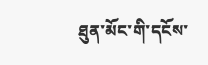ཐུན་མོང་གི་དངོས་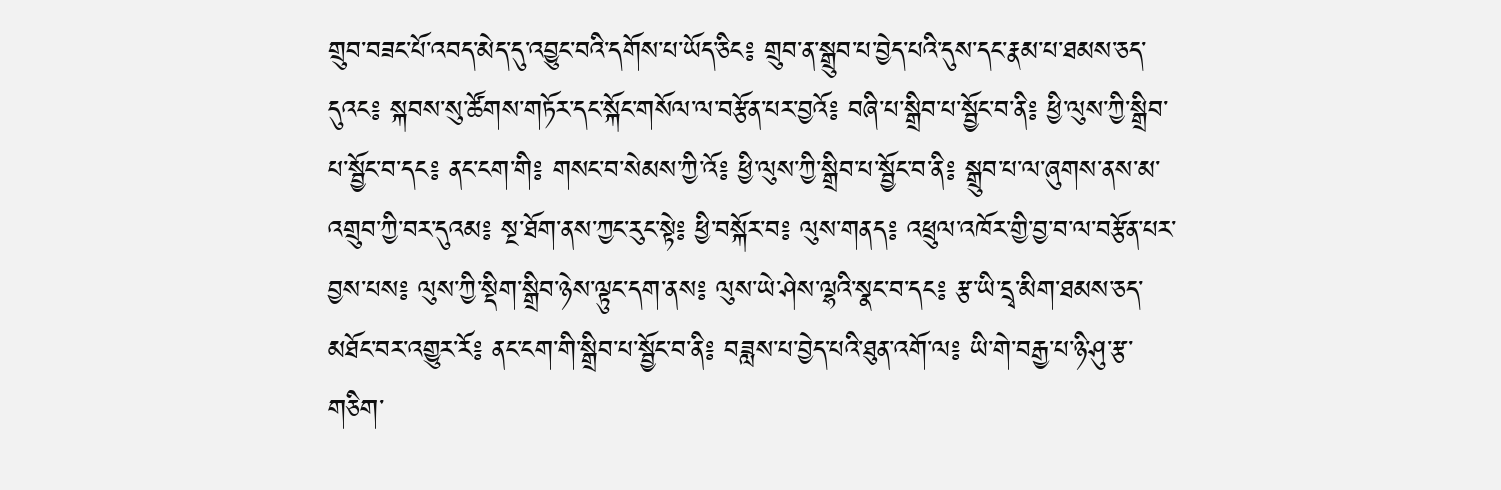གྲུབ་བཟང་པོ་འབད་མེད་དུ་འབྱུང་བའི་དགོས་པ་ཡོད་ཅིང༔ གྲུབ་ན་སྒྲུབ་པ་བྱེད་པའི་དུས་དང་རྣམ་པ་ཐམས་ཅད་དུའང༔ སྐབས་སུ་ཚོགས་གཏོར་དང་སྐོང་གསོལ་ལ་བརྩོན་པར་བྱའོ༔ བཞི་པ་སྒྲིབ་པ་སྦྱོང་བ་ནི༔ ཕྱི་ལུས་ཀྱི་སྒྲིབ་པ་སྦྱོང་བ་དང༔ ནང་ངག་གི༔ གསང་བ་སེམས་ཀྱི་འོ༔ ཕྱི་ལུས་ཀྱི་སྒྲིབ་པ་སྦྱོང་བ་ནི༔ སྒྲུབ་པ་ལ་ཞུགས་ནས་མ་འགྲུབ་ཀྱི་བར་དུའམ༔ སྔ་ཐོག་ནས་ཀྱང་རུང་སྟེ༔ ཕྱི་བསྐོར་བ༔ ལུས་གནད༔ འཕྲུལ་འཁོར་གྱི་བྱ་བ་ལ་བརྩོན་པར་བྱས་པས༔ ལུས་ཀྱི་སྡིག་སྒྲིབ་ཉེས་ལྟུང་དག་ནས༔ ལུས་ཡེ་ཤེས་ལྷའི་སྣང་བ་དང༔ རྩ་ཡི་དྲྭ་མིག་ཐམས་ཅད་མཐོང་བར་འགྱུར་རོ༔ ནང་ངག་གི་སྒྲིབ་པ་སྦྱོང་བ་ནི༔ བཟླས་པ་བྱེད་པའི་ཐུན་འགོ་ལ༔ ཡི་གེ་བརྒྱ་པ་ཉི་ཤུ་རྩ་གཅིག་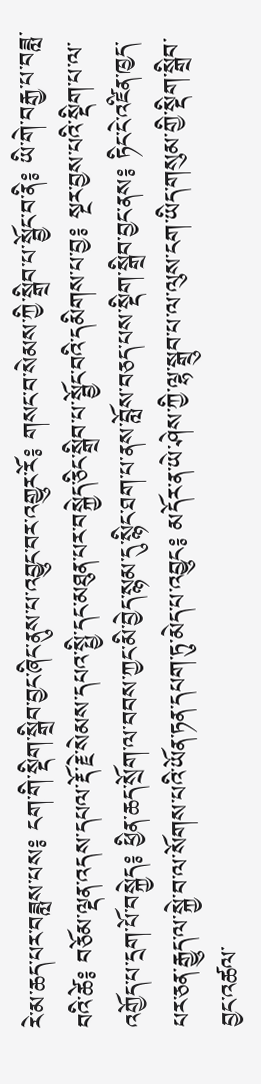རེ་མ་ཆད་པར་བཟླས་པས༔ ངག་གི་སྡིག་སྒྲིབ་བྱང་ཞིང་ནུས་པ་འབྱུང་བར་འགྱུར་རོ༔ གསང་བ་སེམས་ཀྱི་སྒྲིབ་པ་སྦྱོང་བ་ནི༔ ཡི་གེ་བརྒྱ་པ་བཟླ་བའི་ཚེ༔ བཅོམ་ལྡན་འདས་དཔལ་རྡོ་རྗེ་སེམས་དཔའ་སྤྱི་དང་མཐུན་པར་བསྐྱེད་ཅིང་སྒྲིབ་པ་སྦྱོང་བའི་དམིགས་པ་བྱ༔ སྔར་བྱས་པའི་སྡིག་པ་ལ་འགྱོད་པ་དྲག་པོ་བསྐྱེད༔ ཕྱིན་ཆད་སྲོག་ལ་བབས་ཀྱང་མི་བྱེད་སྙམ་དུ་སྙིང་ཐག་པ་ནས་བློས་བཅད་པས་སྡིག་སྒྲིབ་བྱང་ནས༔ ཏིང་ངེ་འཛིན་ཁྱད་པར་ཅན་རྒྱུད་ལ་སྐྱེ་བ་ལ་སོགས་པའི་ཡོན་ཏན་དཔག་ཏུ་མེད་པ་འབྱུང༔ མདོར་ན་ཡེ་ཤེས་ཀྱི་ལྷ་སྒྲུབ་པ་ལ་ལུས་ངག་ཡིད་གསུམ་གྱི་སྡིག་སྒྲིབ་བྱང་འཚལ་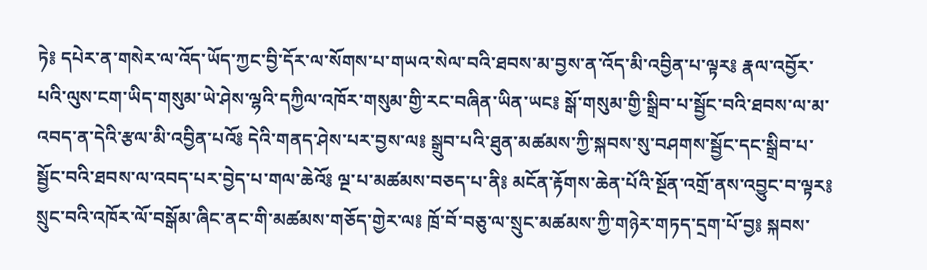ཏེ༔ དཔེར་ན་གསེར་ལ་འོད་ཡོད་ཀྱང་བྱི་དོར་ལ་སོགས་པ་གཡའ་སེལ་བའི་ཐབས་མ་བྱས་ན་འོད་མི་འབྱིན་པ་ལྟར༔ རྣལ་འབྱོར་པའི་ལུས་ངག་ཡིད་གསུམ་ཡེ་ཤེས་ལྷའི་དཀྱིལ་འཁོར་གསུམ་གྱི་རང་བཞིན་ཡིན་ཡང༔ སྒོ་གསུམ་གྱི་སྒྲིབ་པ་སྦྱོང་བའི་ཐབས་ལ་མ་འབད་ན་དེའི་རྩལ་མི་འབྱིན་པའོ༔ དེའི་གནད་ཤེས་པར་བྱས་ལ༔ སྒྲུབ་པའི་ཐུན་མཚམས་ཀྱི་སྐབས་སུ་བཤགས་སྦྱོང་དང་སྒྲིབ་པ་སྦྱོང་བའི་ཐབས་ལ་འབད་པར་བྱེད་པ་གལ་ཆེའོ༔ ལྔ་པ་མཚམས་བཅད་པ་ནི༔ མངོན་རྟོགས་ཆེན་པོའི་སྔོན་འགྲོ་ནས་འབྱུང་བ་ལྟར༔ སྲུང་བའི་འཁོར་ལོ་བསྒོམ་ཞིང་ནང་གི་མཚམས་གཅོད་གྱེར་ལ༔ ཁྲོ་བོ་བཅུ་ལ་སྲུང་མཚམས་ཀྱི་གཉེར་གཏད་དྲག་པོ་བྱ༔ སྐབས་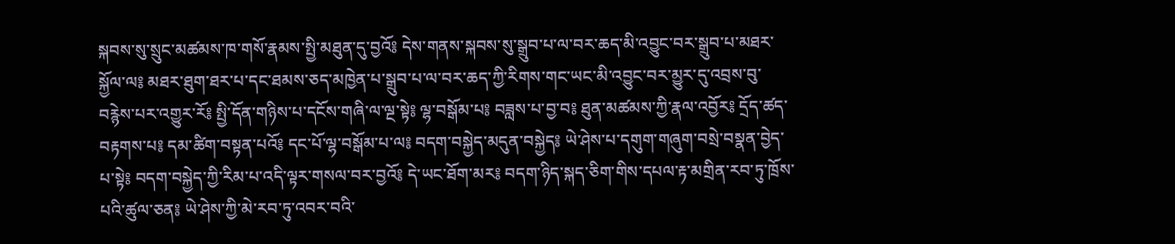སྐབས་སུ་སྲུང་མཚམས་ཁ་གསོ་རྣམས་སྤྱི་མཐུན་དུ་བྱའོ༔ དེས་གནས་སྐབས་སུ་སྒྲུབ་པ་ལ་བར་ཆད་མི་འབྱུང་བར་སྒྲུབ་པ་མཐར་སྐྱོལ་ལ༔ མཐར་ཐུག་ཐར་པ་དང་ཐམས་ཅད་མཁྱེན་པ་སྒྲུབ་པ་ལ་བར་ཆད་ཀྱི་རིགས་གང་ཡང་མི་འབྱུང་བར་མྱུར་དུ་འབྲས་བུ་བརྙེས་པར་འགྱུར་རོ༔ སྤྱི་དོན་གཉིས་པ་དངོས་གཞི་ལ་ལྔ་སྟེ༔ ལྷ་བསྒོམ་པ༔ བཟླས་པ་བྱ་བ༔ ཐུན་མཚམས་ཀྱི་རྣལ་འབྱོར༔ དྲོད་ཚད་བརྟགས་པ༔ དམ་ཚིག་བསྟན་པའོ༔ དང་པོ་ལྷ་བསྒོམ་པ་ལ༔ བདག་བསྐྱེད་མདུན་བསྐྱེད༔ ཡེ་ཤེས་པ་དགུག་གཞུག་བསྲེ་བསྣན་བྱེད་པ་སྟེ༔ བདག་བསྐྱེད་ཀྱི་རིམ་པ་འདི་ལྟར་གསལ་བར་བྱའོ༔ དེ་ཡང་ཐོག་མར༔ བདག་ཉིད་སྐད་ཅིག་གིས་དཔལ་རྟ་མགྲིན་རབ་ཏུ་ཁྲོས་པའི་ཚུལ་ཅན༔ ཡེ་ཤེས་ཀྱི་མེ་རབ་ཏུ་འབར་བའི་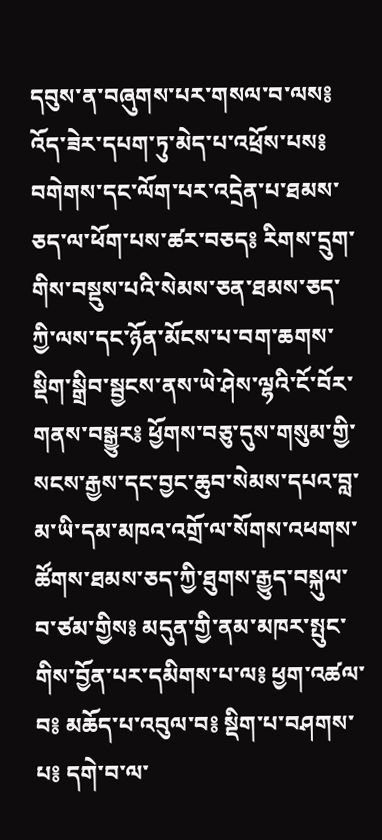དབུས་ན་བཞུགས་པར་གསལ་བ་ལས༔ འོད་ཟེར་དཔག་ཏུ་མེད་པ་འཕྲོས་པས༔ བགེགས་དང་ལོག་པར་འདྲེན་པ་ཐམས་ཅད་ལ་ཕོག་པས་ཚར་བཅད༔ རིགས་དྲུག་གིས་བསྡུས་པའི་སེམས་ཅན་ཐམས་ཅད་ཀྱི་ལས་དང་ཉོན་མོངས་པ་བག་ཆགས་སྡིག་སྒྲིབ་སྦྱངས་ནས་ཡེ་ཤེས་ལྷའི་ངོ་བོར་གནས་བསྒྱུར༔ ཕྱོགས་བཅུ་དུས་གསུམ་གྱི་སངས་རྒྱས་དང་བྱང་ཆུབ་སེམས་དཔའ་བླ་མ་ཡི་དམ་མཁའ་འགྲོ་ལ་སོགས་འཕགས་ཚོགས་ཐམས་ཅད་ཀྱི་ཐུགས་རྒྱུད་བསྐུལ་བ་ཙམ་གྱིས༔ མདུན་གྱི་ནམ་མཁར་སྤུང་གིས་བྱོན་པར་དམིགས་པ་ལ༔ ཕྱག་འཚལ་བ༔ མཆོད་པ་འབུལ་བ༔ སྡིག་པ་བཤགས་པ༔ དགེ་བ་ལ་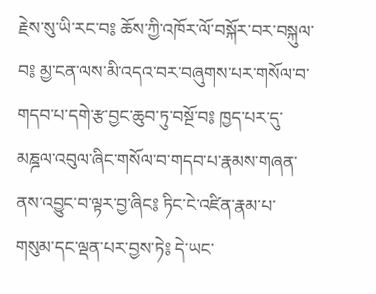རྗེས་སུ་ཡི་རང་བ༔ ཆོས་ཀྱི་འཁོར་ལོ་བསྐོར་བར་བསྐུལ་བ༔ མྱ་ངན་ལས་མི་འདའ་བར་བཞུགས་པར་གསོལ་བ་གདབ་པ་དགེ་རྩ་བྱང་ཆུབ་ཏུ་བསྔོ་བ༔ ཁྱད་པར་དུ་མཎྜལ་འབུལ་ཞིང་གསོལ་བ་གདབ་པ་རྣམས་གཞན་ནས་འབྱུང་བ་ལྟར་བྱ་ཞིང༔ ཏིང་ངེ་འཛིན་རྣམ་པ་གསུམ་དང་ལྡན་པར་བྱས་ཏེ༔ དེ་ཡང་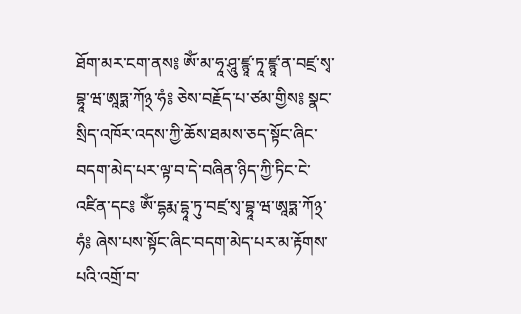ཐོག་མར་ངག་ནས༔ ཨོཾ་མ་ཧཱ་ཤཱུ་ཛྙཱ་ཏཱ་ཛྙཱ་ན་བཛྲ་སྭ་བྷཱ་ཝ་ཨཱཏྨ་ཀོ྅་ཧཾ༔ ཅེས་བརྗོད་པ་ཙམ་གྱིས༔ སྣང་སྲིད་འཁོར་འདས་ཀྱི་ཆོས་ཐམས་ཅད་སྟོང་ཞིང་བདག་མེད་པར་ལྟ་བ་དེ་བཞིན་ཉིད་ཀྱི་ཏིང་ངེ་འཛིན་དང༔ ཨོཾ་དྷརྨ་དྷཱ་ཏུ་བཛྲ་སྭ་བྷཱ་ཝ་ཨཱཏྨ་ཀོ྅་ཧཾ༔ ཞེས་པས་སྟོང་ཞིང་བདག་མེད་པར་མ་རྟོགས་པའི་འགྲོ་བ་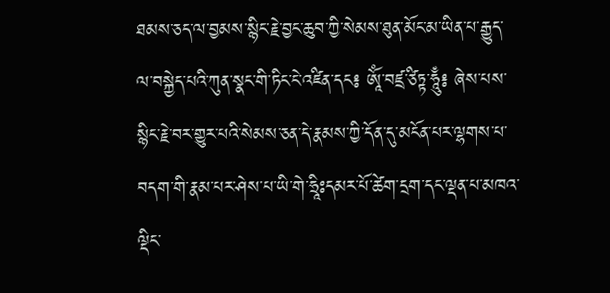ཐམས་ཅད་ལ་བྱམས་སྙིང་རྗེ་བྱང་ཆུབ་ཀྱི་སེམས་ཐུན་མོང་མ་ཡིན་པ་རྒྱུད་ལ་བསྐྱེད་པའི་ཀུན་སྣང་གི་ཏིང་ངེ་འཛིན་དང༔ ཨཱོཾ་བཛྲ་ཙིཏྟ་ཧཱུྃ༔ ཞེས་པས་སྙིང་རྗེ་བར་གྱུར་པའི་སེམས་ཅན་དེ་རྣམས་ཀྱི་དོན་དུ་མངོན་པར་ལྷགས་པ་བདག་གི་རྣམ་པར་ཤེས་པ་ཡི་གེ་ཧྲཱིཿདམར་པོ་ཚེག་དྲག་དང་ལྡན་པ་མཁའ་ལྡིང་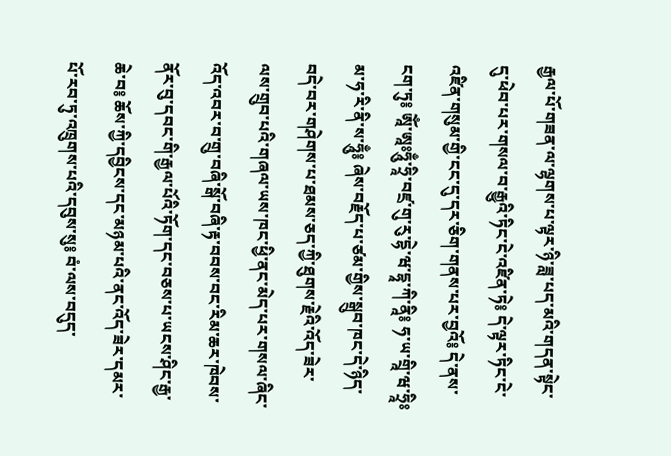རྒྱལ་པོ་གཟན་ལ་ལྷགས་པ་ལྟར་ཉི་ཟླ་པད་མའི་གདན་སྟེང་དུ་ཕེབ་པར་གསལ་བ་རྒྱུའི་ཏིང་ངེ་འཛིན་ཏེ༔ དེ་ལྟར་ཏིང་ངེ་འཛིན་གསུམ་གྱི་ངང་དུ་དར་ཅིག་གནས་པར་བྱའོ༔ དེ་ནས་ངག་ཏུ༔ ཨཱོཾ་ཨཱཿཧཱུྃ་ཧྲཱི་བཛྲ་གུ་རུ་དྷེ་ཝ་དྷཱ་ཀི་ནཱི༔ ཧ་ཡ་གྲཱི་ཝ་ཧྲཱིཿམ་ཧ་རི་ནི་ས་ཧཱུྃ༔ ཞེས་བརྗོད་པ་ཙམ་གྱིས་སྒྲུབ་ཁང་དེ་ཉིད་བདེ་བར་གཤེགས་པ་ཐམས་ཅད་ཀྱི་ཐུགས་རྗེའི་འོད་ཟེར་ལས་གྲུབ་པའི་གཞལ་ཡས་ཁང་ཕྱི་ནང་མེད་པར་གསལ་ཞིང་འོད་འབར་བ་གྲུ་བཞི་སྒོ་བཞི་རྟ་བབས་བང་རིམ་ཆར་ཁེབས་ནོར་བུ་དབང་གི་རྒྱལ་པོའི་ཏོག་དང་བཅས་པ་ཡངས་ཤིང་རྒྱ་ཆེ་བ༔ ཆོས་ཀྱི་དབྱིངས་དང་མཉམ་པའི་ནང་འོད་ཟེར་དམར་པོ་རབ་ཏུ་འཁྲུགས་པའི་དབུས་སུ༔ བཾ་ལས་བདུད་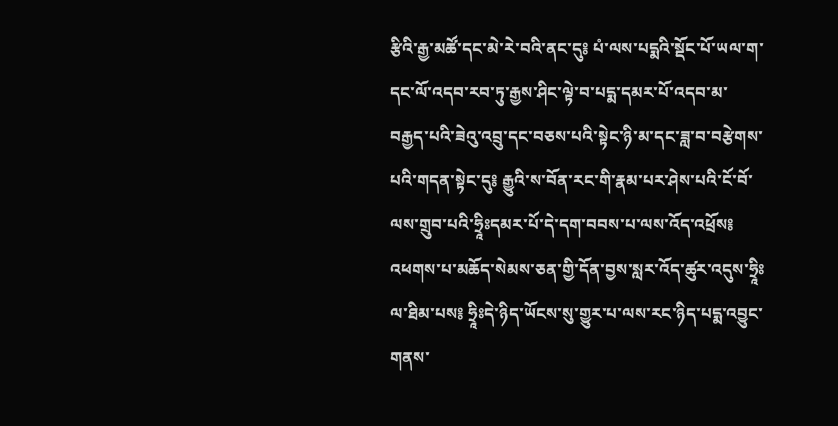རྩིའི་རྒྱ་མཚོ་དང་མེ་རེ་བའི་ནང་དུ༔ པཾ་ལས་པདྨའི་སྡོང་པོ་ཡལ་ག་དང་ལོ་འདབ་རབ་ཏུ་རྒྱས་ཤིང་ལྟེ་བ་པདྨ་དམར་པོ་འདབ་མ་བརྒྱད་པའི་ཟེའུ་འབྲུ་དང་བཅས་པའི་སྟེང་ཉི་མ་དང་ཟླ་བ་བརྩེགས་པའི་གདན་སྟེང་དུ༔ རྒྱུའི་ས་བོན་རང་གི་རྣམ་པར་ཤེས་པའི་ངོ་བོ་ལས་གྲུབ་པའི་ཧྲཱིཿདམར་པོ་དེ་དག་བབས་པ་ལས་འོད་འཕྲོས༔ འཕགས་པ་མཆོད་སེམས་ཅན་གྱི་དོན་བྱས་སླར་འོད་ཚུར་འདུས་ཧྲཱིཿལ་ཐིམ་པས༔ ཧྲཱིཿདེ་ཉིད་ཡོངས་སུ་གྱུར་པ་ལས་རང་ཉིད་པདྨ་འབྱུང་གནས་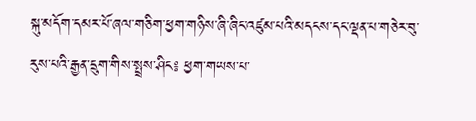སྐུ་མདོག་དམར་པོ་ཞལ་གཅིག་ཕྱག་གཉིས་ཞི་ཞིང་འཛུམ་པའི་མདངས་དང་ལྡན་པ་གཅེར་བུ་རུས་པའི་རྒྱན་དྲུག་གིས་སྤྲས་ཤིང༔ ཕྱག་གཡས་པ་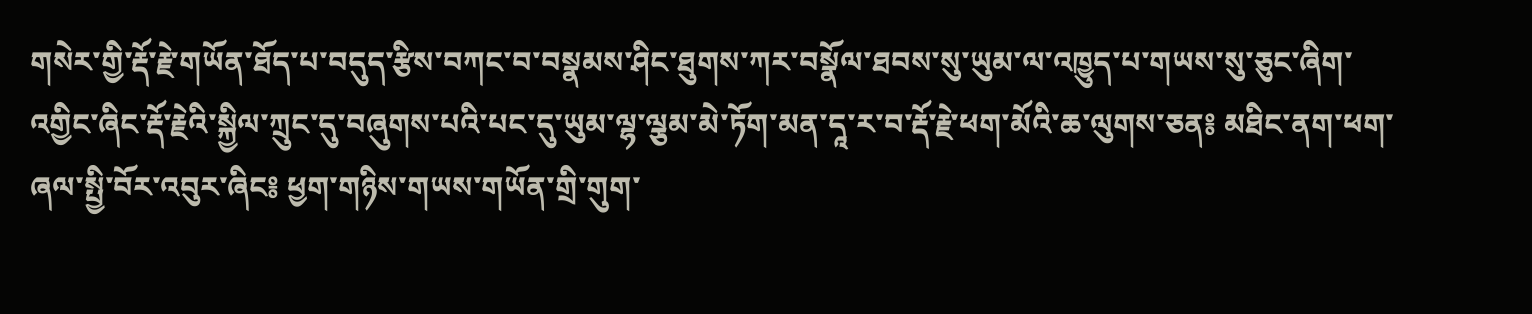གསེར་གྱི་རྡོ་རྗེ་གཡོན་ཐོད་པ་བདུད་རྩིས་བཀང་བ་བསྣམས་ཤིང་ཐུགས་ཀར་བསྣོལ་ཐབས་སུ་ཡུམ་ལ་འཁྱུད་པ་གཡས་སུ་ཅུང་ཞིག་འགྱིང་ཞིང་རྡོ་རྗེའི་སྐྱིལ་ཀྲུང་དུ་བཞུགས་པའི་པང་དུ་ཡུམ་ལྷ་ལྕམ་མེ་ཏོག་མན་དཱ་ར་བ་རྡོ་རྗེ་ཕག་མོའི་ཆ་ལུགས་ཅན༔ མཐིང་ནག་ཕག་ཞལ་སྤྱི་བོར་འབུར་ཞིང༔ ཕྱག་གཉིས་གཡས་གཡོན་གྲི་གུག་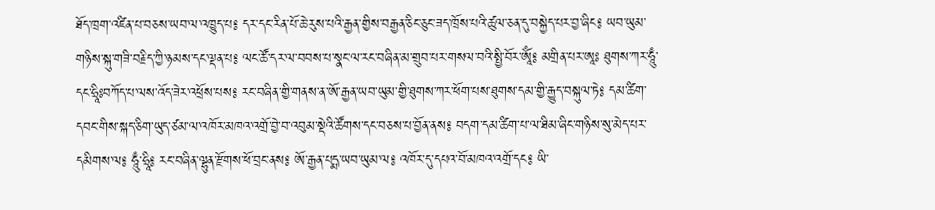ཐོད་ཁྲག་འཛིན་པ་བཅས་ཡབ་ལ་འཁྱུད་པ༔ དར་དང་རིན་པོ་ཆེ་རུས་པའི་རྒྱན་གྱིས་བརྒྱན་ཅིང་ཅུང་ཟད་ཁྲོས་པའི་ཚུལ་ཅན་དུ་བསྐྱེད་པར་བྱ་ཞིང༔ ཡབ་ཡུམ་གཉིས་སྐུ་གཟི་བརྗིད་ཀྱི་ཉམས་དང་ལྡན་པ༔ ལང་ཚོ་དར་ལ་བབས་པ་སྣང་ལ་རང་བཞིན་མ་གྲུབ་པར་གསལ་བའི་སྤྱི་བོར་ཨཱོཾ༔ མགྲིན་པར་ཨཱཿ ཐུགས་ཀར་ཧཱུྃ་དང་ཧྲཱིཿབཀོད་པ་ལས་འོད་ཟེར་འཕྲོས་པས༔ རང་བཞིན་གྱི་གནས་ན་ཨོ་རྒྱན་ཡབ་ཡུམ་གྱི་ཐུགས་ཀར་ཕོག་པས་ཐུགས་དམ་གྱི་རྒྱུད་བསྐུལ་ཏེ༔ དམ་ཚིག་དབང་གིས་སྐད་ཅིག་ཡུད་ཙམ་ལ་འཁོར་མཁའ་འགྲོ་བྱེ་བ་འབུམ་སྡེའི་ཚོགས་དང་བཅས་པ་བྱོན་ནས༔ བདག་དམ་ཚིག་པ་ལ་ཐིམ་ཞིང་གཉིས་སུ་མེད་པར་དམིགས་ལ༔ ཧཱུྃ་ཧྲཱི༔ རང་བཞིན་ལྷུན་རྫོགས་ཕོ་བྲང་ནས༔ ཨོ་རྒྱན་པདྨ་ཡབ་ཡུམ་ལ༔ འཁོར་དུ་དཔའ་བོ་མཁའ་འགྲོ་དང༔ ཡི་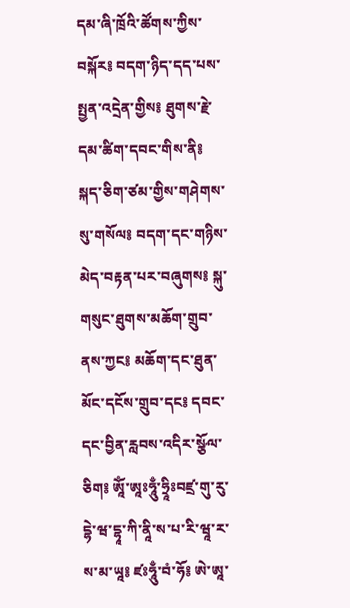དམ་ཞི་ཁྲོའི་ཚོགས་ཀྱིས་བསྐོར༔ བདག་ཉིད་དད་པས་སྤྱན་འདྲེན་གྱིས༔ ཐུགས་རྗེ་དམ་ཚིག་དབང་གིས་ནི༔ སྐད་ཅིག་ཙམ་གྱིས་གཤེགས་སུ་གསོལ༔ བདག་དང་གཉིས་མེད་བརྟན་པར་བཞུགས༔ སྐུ་གསུང་ཐུགས་མཆོག་གྲུབ་ནས་ཀྱང༔ མཆོག་དང་ཐུན་མོང་དངོས་གྲུབ་དང༔ དབང་དང་བྱིན་རླབས་འདིར་སྩོལ་ཅིག༔ ཨཱོཾ་ཨཱཿཧཱུྃ་ཧྲཱིཿབཛྲ་གུ་རུ་དྷེ་ཝ་དྷཱ་ཀི་ནཱི་ས་པ་རི་ཝཱ་ར་ས་མ་ཡཱ༔ ཛཿཧཱུྃ་བཾ་ཧོ༔ ཨེ་ཨཱ་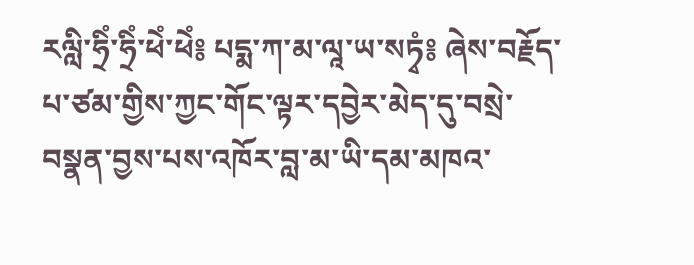རལླི་ཧྲིཾ་ཧྲིཾ་ཕེཾ་ཕེཾ༔ པདྨ་ཀ་མ་ལཱ་ཡ་སཏྭཾ༔ ཞེས་བརྗོད་པ་ཙམ་གྱིས་ཀྱང་གོང་ལྟར་དབྱེར་མེད་དུ་བསྲེ་བསྣན་བྱས་པས་འཁོར་བླ་མ་ཡི་དམ་མཁའ་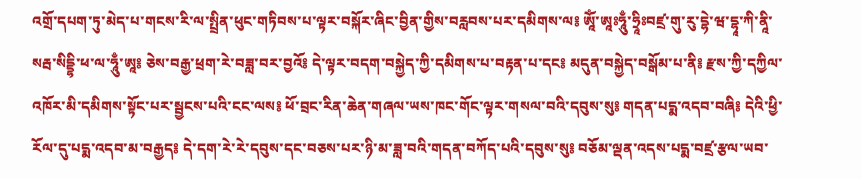འགྲོ་དཔག་ཏུ་མེད་པ་གངས་རི་ལ་སྤྲིན་ཕུང་གཏིབས་པ་ལྟར་བསྐོར་ཞིང་བྱིན་གྱིས་བརླབས་པར་དམིགས་ལ༔ ཨཱོཾ་ཨཱཿཧཱུྃ་ཧྲཱིཿབཛྲ་གུ་རུ་དྷེ་ཝ་དྷཱ་ཀི་ནཱི་སརྦ་སིདྡྷི་ཕ་ལ་ཧཱུྃ་ཨཱ༔ ཅེས་བརྒྱ་ཕྲག་རེ་བཟླ་བར་བྱའོ༔ དེ་ལྟར་བདག་བསྐྱེད་ཀྱི་དམིགས་པ་བརྟན་པ་དང༔ མདུན་བསྐྱེད་བསྒོམ་པ་ནི༔ རྫས་ཀྱི་དཀྱིལ་འཁོར་མི་དམིགས་སྟོང་པར་སྦྱངས་པའི་ངང་ལས༔ ཕོ་བྲང་རིན་ཆེན་གཞལ་ཡས་ཁང་གོང་ལྟར་གསལ་བའི་དབུས་སུ༔ གདན་པདྨ་འདབ་བཞི༔ དེའི་ཕྱི་རོལ་དུ་པདྨ་འདབ་མ་བརྒྱད༔ དེ་དག་རེ་རེ་དབུས་དང་བཅས་པར་ཉི་མ་ཟླ་བའི་གདན་བཀོད་པའི་དབུས་སུ༔ བཅོམ་ལྡན་འདས་པདྨ་བཛྲ་རྩལ་ཡབ་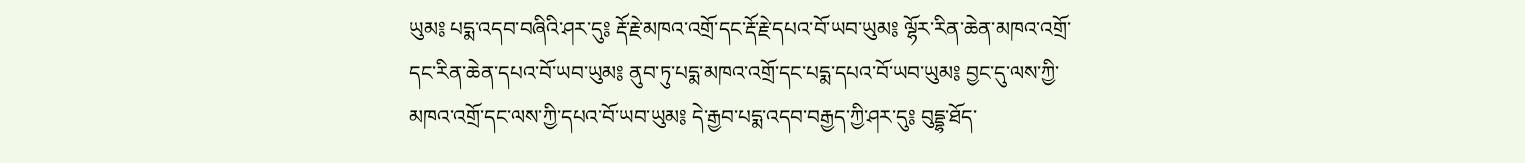ཡུམ༔ པདྨ་འདབ་བཞིའི་ཤར་དུ༔ རྡོ་རྗེ་མཁའ་འགྲོ་དང་རྡོ་རྗེ་དཔའ་བོ་ཡབ་ཡུམ༔ ལྷོར་རིན་ཆེན་མཁའ་འགྲོ་དང་རིན་ཆེན་དཔའ་བོ་ཡབ་ཡུམ༔ ནུབ་ཏུ་པདྨ་མཁའ་འགྲོ་དང་པདྨ་དཔའ་བོ་ཡབ་ཡུམ༔ བྱང་དུ་ལས་ཀྱི་མཁའ་འགྲོ་དང་ལས་ཀྱི་དཔའ་བོ་ཡབ་ཡུམ༔ དེ་རྒྱབ་པདྨ་འདབ་བརྒྱད་ཀྱི་ཤར་དུ༔ བུདྡྷ་ཐོད་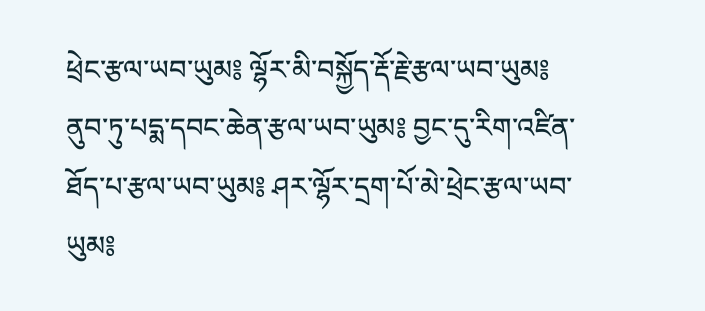ཕྲེང་རྩལ་ཡབ་ཡུམ༔ ལྷོར་མི་བསྐྱོད་རྡོ་རྗེ་རྩལ་ཡབ་ཡུམ༔ ནུབ་ཏུ་པདྨ་དབང་ཆེན་རྩལ་ཡབ་ཡུམ༔ བྱང་དུ་རིག་འཛིན་ཐོད་པ་རྩལ་ཡབ་ཡུམ༔ ཤར་ལྷོར་དྲག་པོ་མེ་ཕྲེང་རྩལ་ཡབ་ཡུམ༔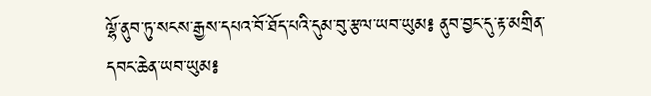ལྷོ་ནུབ་ཏུ་སངས་རྒྱས་དཔའ་བོ་ཐོད་པའི་དུམ་བུ་རྩལ་ཡབ་ཡུམ༔ ནུབ་བྱང་དུ་རྟ་མགྲིན་དབང་ཆེན་ཡབ་ཡུམ༔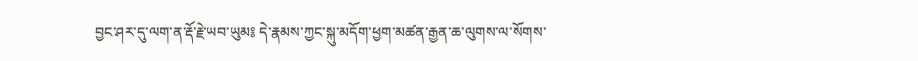བྱང་ཤར་དུ་ལག་ན་རྡོ་རྗེ་ཡབ་ཡུམ༔ དེ་རྣམས་ཀྱང་སྐུ་མདོག་ཕྱག་མཚན་རྒྱན་ཆ་ལུགས་ལ་སོགས་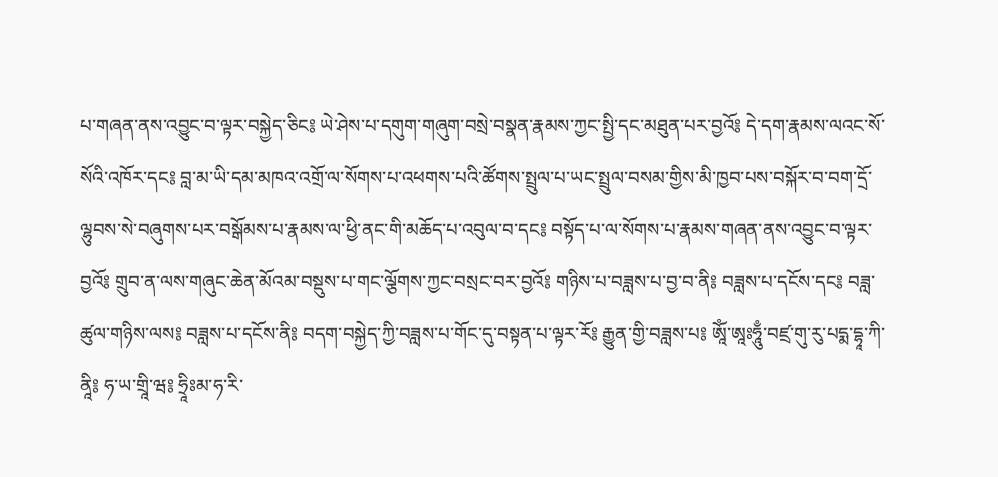པ་གཞན་ནས་འབྱུང་བ་ལྟར་བསྐྱེད་ཅིང༔ ཡེ་ཤེས་པ་དགུག་གཞུག་བསྲེ་བསྣན་རྣམས་ཀྱང་སྤྱི་དང་མཐུན་པར་བྱའོ༔ དེ་དག་རྣམས་ལའང་སོ་སོའི་འཁོར་དང༔ བླ་མ་ཡི་དམ་མཁའ་འགྲོ་ལ་སོགས་པ་འཕགས་པའི་ཚོགས་སྤྲུལ་པ་ཡང་སྤྲུལ་བསམ་གྱིས་མི་ཁྱབ་པས་བསྐོར་བ་བག་དྲོ་ལྷུབས་སེ་བཞུགས་པར་བསྒོམས་པ་རྣམས་ལ་ཕྱི་ནང་གི་མཆོད་པ་འབུལ་བ་དང༔ བསྟོད་པ་ལ་སོགས་པ་རྣམས་གཞན་ནས་འབྱུང་བ་ལྟར་བྱའོ༔ གྲུབ་ན་ལས་གཞུང་ཆེན་མོའམ་བསྡུས་པ་གང་ལྕོགས་ཀྱང་བསྲང་བར་བྱའོ༔ གཉིས་པ་བཟླས་པ་བྱ་བ་ནི༔ བཟླས་པ་དངོས་དང༔ བཟླ་ཚུལ་གཉིས་ལས༔ བཟླས་པ་དངོས་ནི༔ བདག་བསྐྱེད་ཀྱི་བཟླས་པ་གོང་དུ་བསྟན་པ་ལྟར་རོ༔ རྒྱུན་གྱི་བཟླས་པ༔ ཨཱོཾ་ཨཱཿཧཱུྃ་བཛྲ་གུ་རུ་པདྨ་དྷཱ་ཀི་ནཱི༔ ཧ་ཡ་གྲཱི་ཝ༔ ཧྲཱིཿམ་ཧ་རི་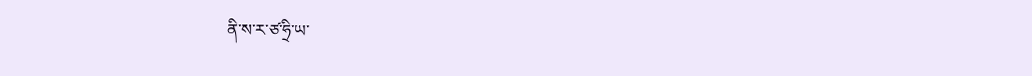ནི་ས་ར་ཙ་ཧྲི་ཡ་